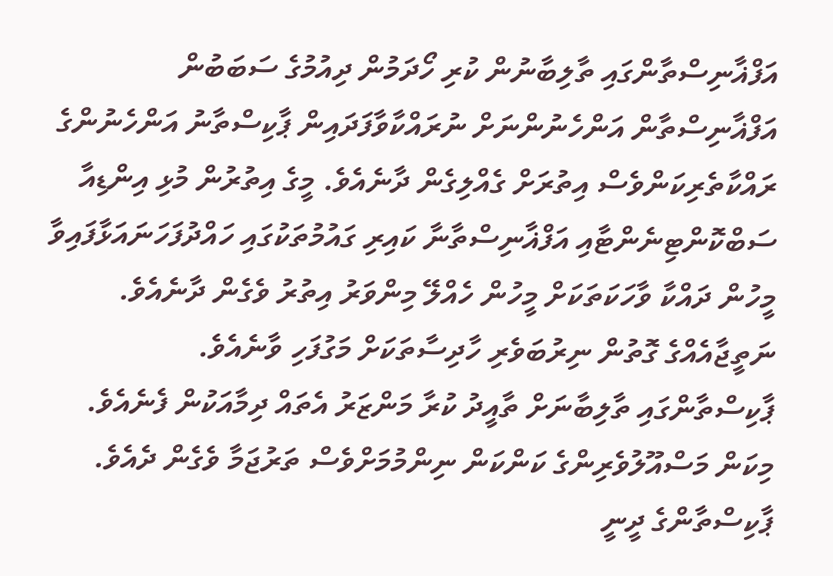އަފްޣާނިސްތާންގައި ތާލިބާނުން ކުރި ހޯދަމުން ދިއުމުގެ ސަބަބުން އަފްޣާނިސްތާން އަންހެނުންނަށް ނުރައްކާވާފަދައިން ޕާކިސްތާނު އަންހެނުންގެ ރައްކާތެރިކަންވެސް އިތުރަށް ގެއްލިގެން ދާނެއެވެ. މީގެ އިތުރުން މުޅި އިންޑިއާ ސަބްކޮންޓިނެންޓާއި އަފްޣާނިސްތާނާ ކައިރި ގައުމުތަކުގައި ހައްދުފަހަނައަޅާފައިވާ މީހުން ދައްކާ ވާހަކަތަކަށް މީހުން ހެއްލޭ މިންވަރު އިތުރު ވެގެން ދާނެއެވެ. ނަތީޖާއެއްގެ ގޮތުން ނިރުބަވެރި ހާދިސާތަކަށް މަގުފަހި ވާނެއެވެ.
ޕާކިސްތާންގައި ތާލިބާނަށް ތާއީދު ކުރާ މަންޒަރު އެތައް ދިމާއަކުން ފެނެއެވެ. މިކަން މަސްއޫލުވެރިންގެ ކަންކަން ނިންމުމަށްވެސް ތަރުޖަމާ ވެގެން ދެއެވެ.
ޕާކިސްތާންގެ ދީނީ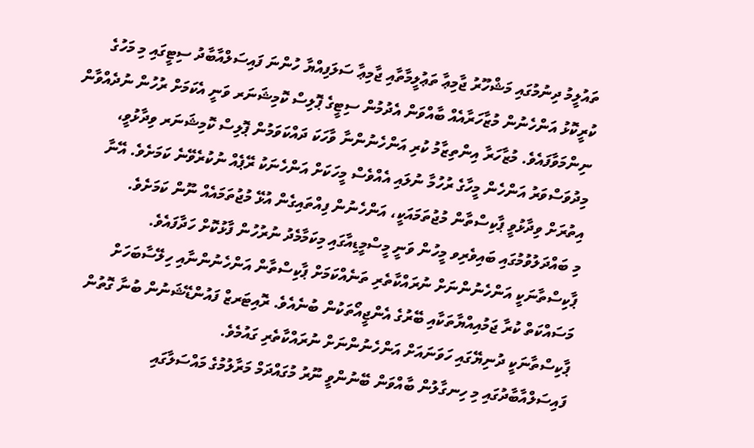ތައުލީމު ދިނުމުގައި މަޝްހޫރު ޖާމިޢާ ތަޢުލީމާތާއި ޖާމިޢާ ސަލަފިއްޔާ ހުންނަ ފައިސަލްއާބާދު ސިޓީގައި މި މަހުގެ ކުރީކޮޅު އަންހެނުން މުޒާހަރާއެއް ބާއްވަން އެދުމުން ސިޓީގެ ޕޮލިސް ކޮމިޝަނަރ ވަނީ އެކަމަށް ރުހުން ނުދެއްވާން ނިންމަވާފައެވެ. މުޒާހަރާ އިންތިޒާމު ކުރި އަންހެނުންނާ ވާހަކަ ދައްކަވަމުން ޕޮލިސް ކޮމިޝަނަރ ވިދާޅުވީ، މިދުވަސްވަރު އަންހެން މީހާގެ ރުހުމާ ނުލައި އެއްވެސް މީހަކަށް އަންހެނަކު ރޭޕެއް ނުކުރެވޭނެ ކަމަށެވެ. އޭނާ އިތުރަށް ވިދާޅުވީ ޕާކިސްތާން މުޖުތަމައަކީ، އަންހެނުން ފިއްތައިގެން އުޅޭ މުޖުތަމައެއް ނޫން ކަމަށެވެ.
މި ބައްދަލުވުމުގައި ބައިވެރިވ މީހުން ވަނީ މީސްމީޑިއާގައި މިކަމާމެދު ނުރުހުން ފާޅުކޮށް ހަދާފައެވެ.
ޕާކިސްތާނަކީ އަންހެނުންނަށް ނުރައްކާތެރި ތަނެއްކަމަށް ޕާކިސްތާން އަންހެނުންނާއި ހިލޭސާބަހަށް މަސައްކަތް ކުރާ ޖަމުއިއްޔާތަކާއި ބޭރުގެ އެންޖީއޯތަކުން ބުނެއެވެ. ރޮއިޓަރޒް ފައުންޑޭޝަނުން ބުނާ ގޮތުން ޕާކިސްތާނަކީ ދުނިޔޭގައި ހަވަނައަށް އަންހެނުންނަށް ނުރައްކާތެރި ގައުމެވެ.
ފައިސަލްއާބާދުގައި މި ހިނގާލުން ބާއްވަން ބޭނުންވީ ނޫރު މުގައްދަމް މަރާލުމުގެ މައްސަލާގައި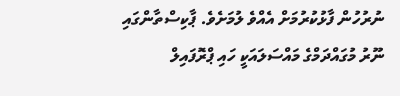ނުރުހުން ފާޅުކުރުމަށް އެއްވެ ލުމަށެވެ. ޕާކިސްތާންގައި ނޫރު މުގައްދަމްގެ މައްސަލައަކީ ހައި ޕްރޮފައިލް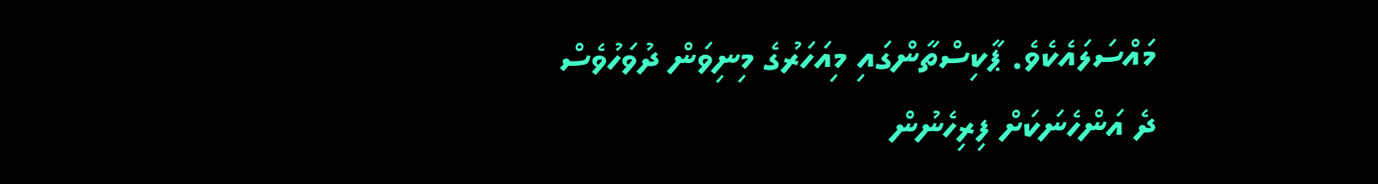މައްސަލައެކެވެ. ޕާކިސްތާންގައި މިއަހަރުގެ މިނިވަން ދުވަހުވެސް ދެ އަންހެނަކަށް ފިރިހެނުން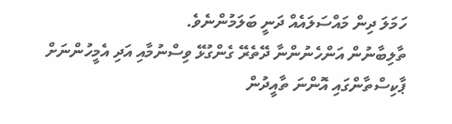ހަމަލަ ދިން މައްސަލައެއް ދަނީ ބަލަމުންނެވެ.
ތާލިބާނުން އަންހެނުންނާ ދޭތެރޭ ގެންގުޅޭ ވިސްނުމާއި އަދި އެމީހުންނަށް ޕާކިސްތާންގައި އޮންނަ ތާއީދުން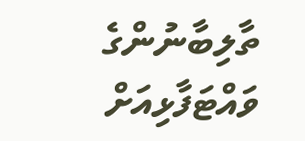ތާލިބާނުންގެ ވައްޓަފާޅިއަށް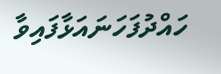ހައްދުފަހަނައަޅާފައިވާ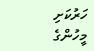ހަރުކަށި މީހުންގެ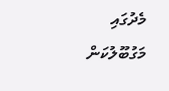މެދުގައި މަގުބޫލުކަން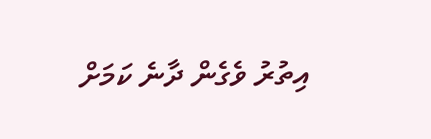އިތުރު ވެގެން ދާނެ ކަމަށް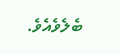ބެލެވެއެވެ.